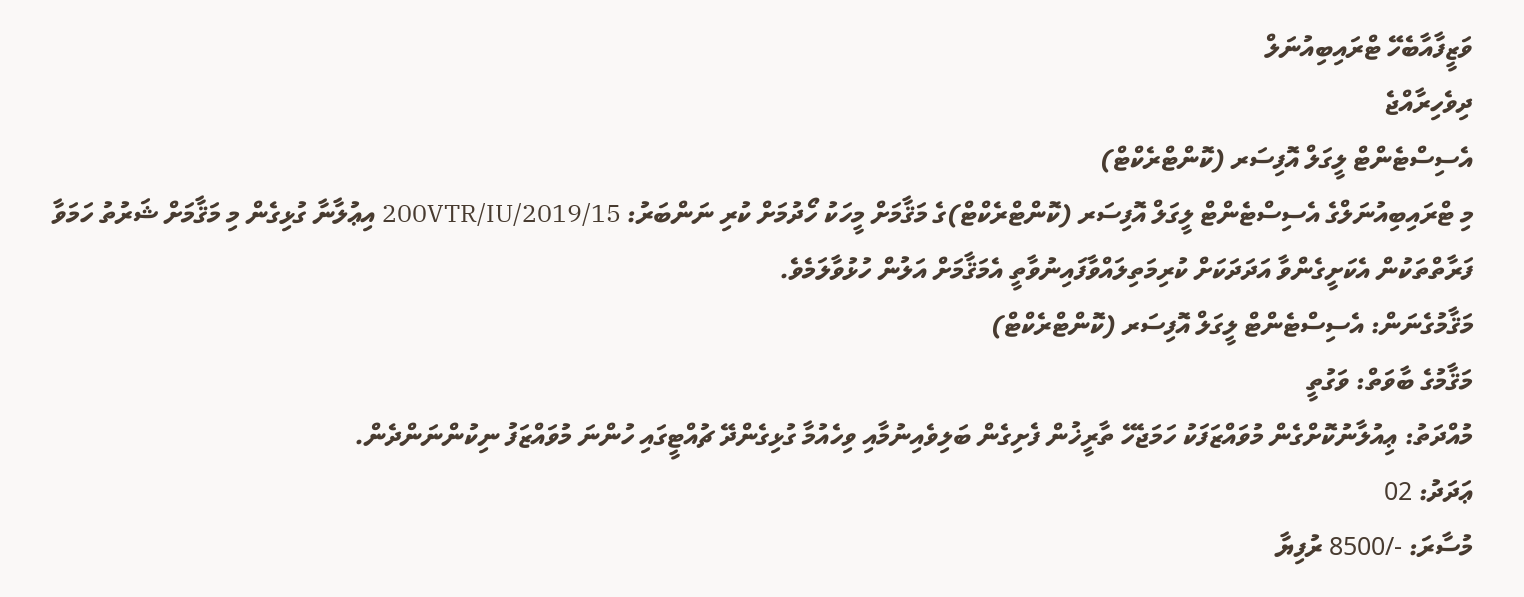ވަޒީފާއާބެހޭ ޓްރައިބިއުނަލް
ދިވެހިރާއްޖެ
އެސިސްޓެންޓް ލީގަލް އޮފިސަރ (ކޮންޓްރެކްޓް)
މި ޓްރައިބިއުނަލްގެ އެސިސްޓެންޓް ލީގަލް އޮފިސަރ (ކޮންޓްރެކްޓް)ގެ މަޤާމަށް މީހަކު ހޯދުމަށް ކުރި ނަންބަރު: 200VTR/IU/2019/15 އިޢުލާނާ ގުޅިގެން މި މަޤާމަށް ޝަރުތު ހަމަވާ ފަރާތްތަކުން އެކަށީގެންވާ އަދަދަކަށް ކުރިމަތިލައްވާފައިނުވާތީ އެމަޤާމަށް އަލުން ހުޅުވާލަމެވެ.
މަޤާމުގެނަން: އެސިސްޓެންޓް ލީގަލް އޮފިސަރ (ކޮންޓްރެކްޓް)
މަޤާމުގެ ބާވަތް: ވަގުތީ
މުއްދަތު: ޢިއުލާނުކޮށްގެން މުވައްޒަފަކު ހަމަޖެހޭ ތާރީޚުން ފެށިގެން ބަލިވެއިނުމާއި ވިހެއުމާ ގުޅިގެންދޭ ޗުއްޓީގައި ހުންނަ މުވައްޒަފު ނިކުންނަންދެން.
ޢަދަދު: 02
މުސާރަ: -/8500 ރުފިޔާ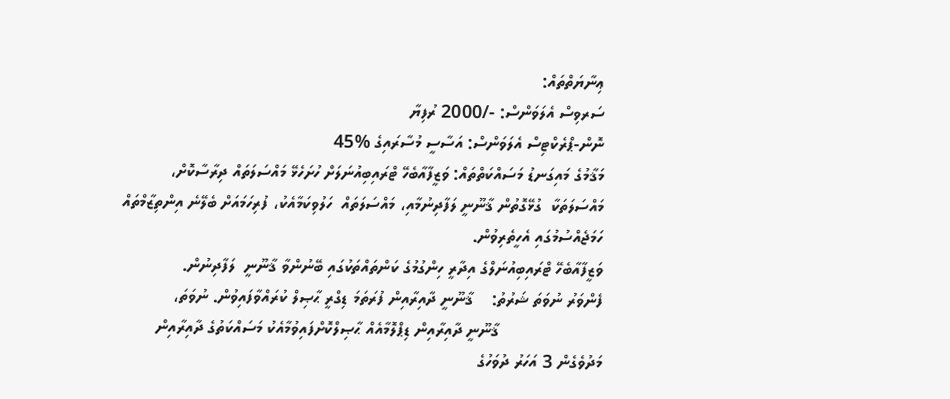ޢިނާޔަތްތައް:
ސަރވިސް އެލަވަންސް: -/2000 ރުފިޔާ
ނޮން-ޕްރެކްޓިސް އެލަވަންސް: އަސާސީ މުސާރައިގެ %45
މަޤާމުގެ މައިގަނޑު މަސައްކަތްތައް: ވަޒީފާއާބެހޭ ޓްރައިބިއުނަލަށް ހުށަހެޅޭ މައްސަލަތައް ދިރާސާކޮށް، މައްސަލަތަކާ  ގުޅޭގޮތުން ޤާނޫނީ ލަފާދިނުމާއި، މައްސަލަތައް  ހަލުވިކަމާއެކު، ފުރިހަމައަށް ބެލޭނެ އިންތިޒާމްތައް ހަމަޖެއްސުމުގައި އެހީތެރިވުން.
ވަޒީފާއާބެހޭ ޓްރައިބިއުނަލްގެ އިދާރީ ހިންގުމުގެ ކަންތައްތަކުގައި ބޭނުންވާ ޤާނޫނީ  ލަފާދިނުން.
ފެންވަރު ނުވަތަ ޝަރުތު:    ޤާނޫނީ ދާއިރާއިން ފުރަތަމަ ޑިގްރީ ޙާޞިލް ކުރައްވާފައިވުން. ނުވަތަ،
                      ޤާނޫނީ ދާއިރާއިން ޑިޕްލޮމާއެއް ޙާޞިލްކޮށްފައިވުމާއެކު މަސައްކަތުގެ ދާއިރާއިން މަދުވެގެން 3 އަހަރު ދުވަހުގެ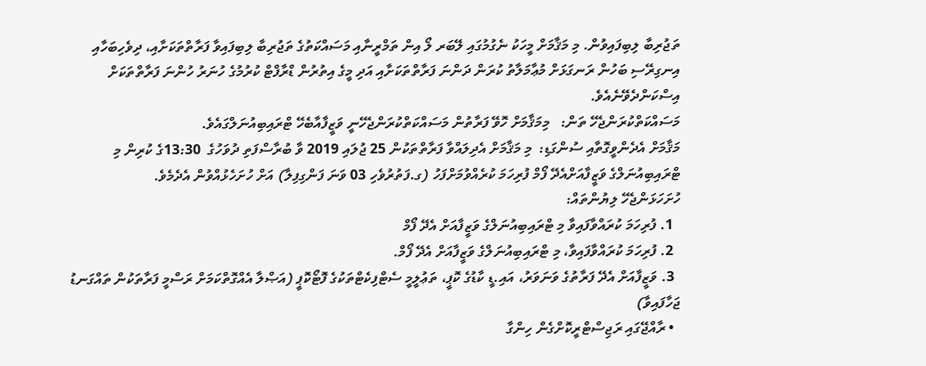ތަޖުރިބާ ލިބިފައިވުން. މި މަޤާމަށް މީހަކު ނެގުމުގައި ލޭބަރ ލޯ އިން ތަމްރީނާއި މަސައްކަތުގެ ތަޖުރިބާ ލިބިފައިވާ ފަރާތްތަކަށާއި، ދިވެހިބަހާއި އިނގިރޭސި ބަހުން ރަނގަޅަށް މުޢާމަލާތު ކުރަން ދަންނަ ފަރާތްތަކަށާއި އަދި މީގެ އިތުރުން ޑްރާފްޓް ކުރުމުގެ ހުނަރު ހުންނަ ފަރާތްތަކަށް އިސްކަންދެވޭނެއެވެ.
މަސައްކަތްކުރަންޖެހޭ ތަން:   މިމަޤާމަށް ހޮވޭ ފަރާތުން މަސައްކަތްކުރަންޖެހޭނީ ވަޒީފާއާބެހޭ ޓްރައިބިއުނަލްގައެވެ.
މަޤާމަށް އެދެންވީގޮތާއި ސުންގަޑި:  މި މަޤާމަށް އެދިލައްވާ ފަރާތްތަކުން 25 ޖުލައި 2019 ވާ ބުރާސްފަތި ދުވަހުގެ  13:30ގެ ކުރިން މި ޓްރައިބިއުނަލްގެ ވަޒީފާއަށްއެދޭ ފޯމް ފުރިހަމަ ކުރެއްވުމަށްފަހު (ގ.ފަތުރުވެހި 03 ވަނަ ފަންގިފިލާ) އަށް ހުށަހެޅުއްވުން އެދެމެވެ.
ހުށަހަޅަންޖެހޭ ލިޔުންތައް:
  1. ފުރިހަމަ ކުރައްވާފައިވާ މި ޓްރައިބިއުނަލްގެ ވަޒީފާއަށް އެދޭ ފޯމް
  2. ފުރިހަމަ ކުރައްވާފައިވާ، މި ޓްރައިބިއުނަލްގެ ވަޒީފާއަށް އެދޭ ފޯމް.
  3. ވަޒީފާއަށް އެދޭ ފަރާތުގެ ވަނަވަރު، އައި.ޑީ ކާޑުގެ ކޮޕީ، ތަޢުލީމީ ސެޓްފިކެޓްތަކުގެ ފޮޓޯކޮޕީ (އަޞްލާ އެއްގޮތްކަމަށް ރަސްމީ ފަރާތަކުން ތައްގަނޑު ޖަހާފައިވާ)
  • ރާއްޖޭގައި ރަޖިސްޓްރީކޮށްގެން ހިންގާ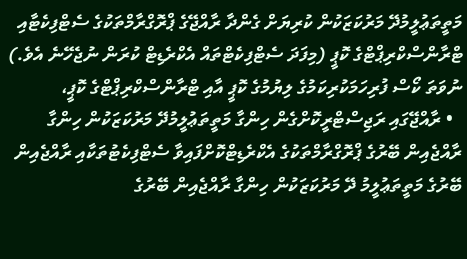މަތީތަޢުލީމުދޭ މަރުކަޒަކުން ކުރިޔަށް ގެންދާ ރާއްޖޭގެ ޕްރޮގްރާމްތަކުގެ ސެޓްފިކެޓާއި ޓްރާންސްކްރިޕްޓްގެ ކޮޕީ (މިފަދަ ސެޓްފިކެޓްތައް އެކްރެޑިޓް ކުރަން ނުޖެހޭނެ އެވެ.) ނުވަތަ ކޯސް ފުރިހަމަކުރިކަމުގެ ލިޔުމުގެ ކޮޕީ އާއި ޓްރާންސްކްރިޕްޓްގެ ކޮޕީ،
  • ރާއްޖޭގައި ރަޖިސްޓްރީކޮށްގެން ހިންގާ މަތީތަޢުލީމުދޭ މަރުކަޒަކުން ހިންގާ ރާއްޖެއިން ބޭރުގެ ޕްރޮގްރާމްތަކުގެ އެކްރެޑިޓްކޮށްފައިވާ ސެޓްފިކެޓުތަކާއި ރާއްޖެއިން ބޭރުގެ މަތީތަޢުލީމު ދޭ މަރުކަޒަކުން ހިންގާ ރާއްޖެއިން ބޭރުގެ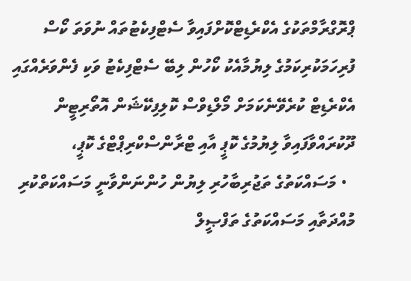ޕްރޮގްރާމްތަކުގެ އެކްރެޑިޓްކޮށްފައިވާ ސެޓްފިކެޓުތައް ނުވަތަ ކޯސް ފުރިހަމަކުރިކަމުގެ ލިޔުމާއެކު ކޯހުން ލިބޭ ސެޓްފިކެޓު ވަކި ފެންވަރެއްގައި އެކްރެޑިޓް ކުރެވޭނެކަމަށް މޯލްޑިވްސް ކޮލިފިކޭޝަން އޮތޯރިޓީން ދޫކުރައްވާފައިވާ ލިޔުމުގެ ކޮޕީ އާއި ޓްރާންސްކްރިޕްޓްގެ ކޮޕީ،
  • މަސައްކަތުގެ ތަޖުރިބާހުރި ލިޔުން ހުންނަންވާނީ މަސައްކަތްކުރި މުއްދަތާއި މަސައްކަތުގެ ތަފްޞީލް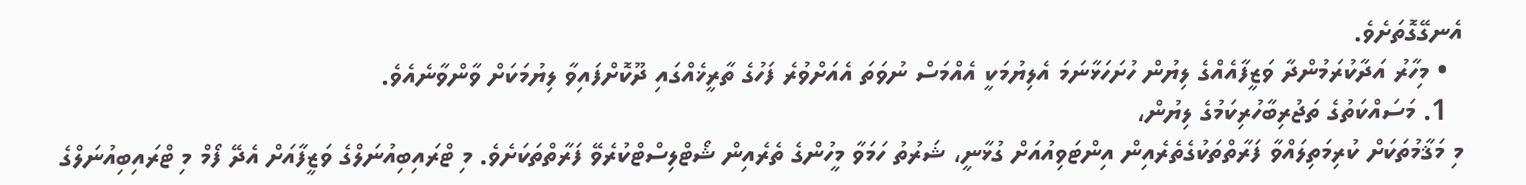އެނގޭގޮތަށެވެ.
  • މިހާރު އަދާކުރަމުންދާ ވަޒީފާއެއްގެ ލިޔުން ހުށަހަޅާނަމަ އެލިޔުމަކީ އެއްމަސް ނުވަތަ އެއަށްވުރެ ފަހުގެ ތާރީޚެއްގައި ދޫކޮށްފައިވާ ލިޔުމަކަށް ވާންވާނެއެވެ.
  1. މަސައްކަތުގެ ތަޖުރިބާހުރިކަމުގެ ލިޔުން،
މި މަޤާމުތަކަށް ކުރިމަތިލައްވާ ފަރާތްތަކުގެތެރެއިން އިންޓަވިއުއަށް ގުޅާނީ، ޝަރުތު ހަމަވާ މީހުންގެ ތެރެއިން ޝޯޓްލިސްޓްކުރެވޭ ފަރާތްތަކަށެވެ. މި ޓްރައިބިއުނަލްގެ ވަޒީފާއަށް އެދޭ ފޯމް މި ޓްރައިބިއުނަލްގެ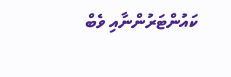ކައުންޓަރުންނާއި ވެބް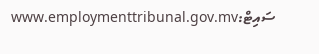ސައިޓް:www.employmenttribunal.gov.mv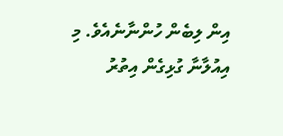އިން ލިބެން ހުންނާނެއެވެ. މި އިއުލާނާ ގުޅިގެން އިތުރު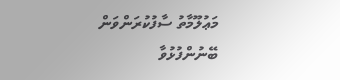މަޢުލޫމާތު ސާފުކުރަންވަން ބޭނުންފުޅުވާ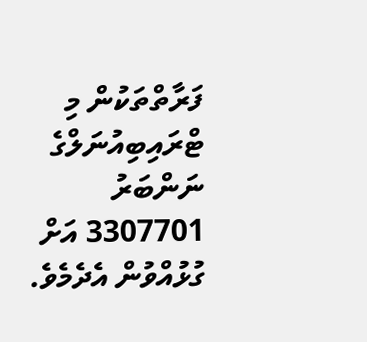ފަރާތްތަކުން މި ޓްރައިބިއުނަލްގެ ނަންބަރު 3307701 އަށް ގުޅުއްވުން އެދެމެވެ.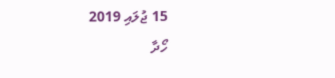15 ޖުލައި 2019
ހޯދާ